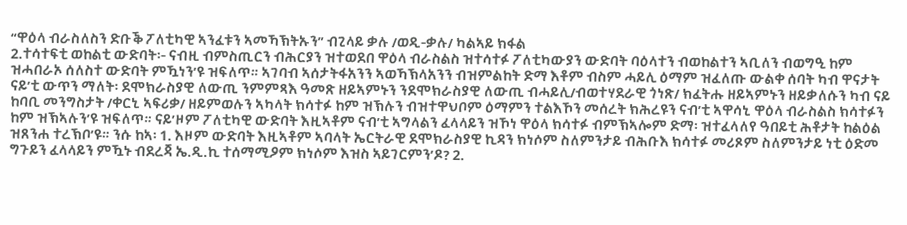“ዋዕላ ብራስለስን ድቡቕ ፖለቲካዊ ኣንፈቱን ኣመኻኽትኡን” ብጊላይ ቃሉ /ወዲ-ቃሉ/ ካልኣይ ክፋል
2.ተሳተፍቲ ወከልቲ ውድባት፡- ናብዚ ብምስጢርን ብሕርያን ዝተወደበ ዋዕላ ብራስልስ ዝተሳተፉ ፖለቲካውያን ውድባት ባዕላተን ብወከልተን ኣቢለን ብወግዒ ከም ዝሓበራኦ ሰለስተ ውድባት ምዃነን’ዩ ዝፍለጥ። ኣገባብ ኣሰታትፋአንን ኣወኻኽላአንን ብዝምልከት ድማ እቶም ብስም ሓይሊ ዕማም ዝፈለጡ ውልቀ ሰባት ካብ ዋናታት ናይ’ቲ ውጥን ማለት፡ ደሞክራስያዊ ለውጢ ንምምጻእ ዓመጽ ዘይኣምኑን ንደሞክራስያዊ ለውጢ ብሓይሊ/ብወተሃደራዊ ጎነጽ/ ክፈትሑ ዘይኣምኑን ዘይቃለሱን ካብ ናይ ከባቢ መንግስታት /ቀርኒ ኣፍሪቃ/ ዘይምወሉን ኣካላት ክሳተፉ ከም ዝኽሉን ብዝተዋህቦም ዕማምን ተልእኾን መሰረት ክሕረዩን ናብ’ቲ ኣዋሳኒ ዋዕላ ብራስልስ ክሳተፉን ከም ዝኽኣሉን’ዩ ዝፍለጥ። ናይ’ዞም ፖለቲካዊ ውድባት እዚኣቶም ናብ’ቲ ኣግላልን ፈላላይን ዝኾነ ዋዕላ ክሳተፉ ብምኽኣሎም ድማ፡ ዝተፈላለየ ዓበይቲ ሕቶታት ከልዕል ዝጸንሐ ተረኽቦ’ዩ። ንሱ ከኣ፡ 1. እዞም ውድባት እዚኣቶም ኣባላት ኤርትራዊ ደሞክራስያዊ ኪዳን ክነሶም ስለምንታይ ብሕቡእ ክሳተፉ መሪጾም ስለምንታይ ነቲ ዕድመ ግጉይን ፈላላይን ምዃኑ ብደረጃ ኤ.ዲ.ኪ ተሰማሚዖም ክነሶም እዝስ ኣይገርምን’ዶ? 2.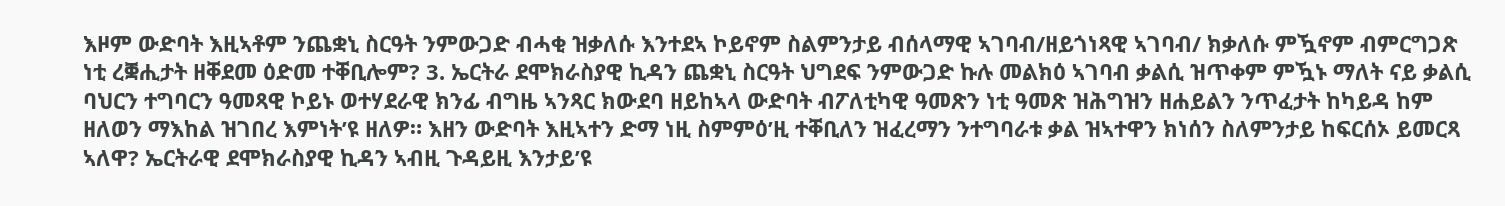እዞም ውድባት እዚኣቶም ንጨቋኒ ስርዓት ንምውጋድ ብሓቂ ዝቃለሱ እንተደኣ ኮይኖም ስልምንታይ ብሰላማዊ ኣገባብ/ዘይጎነጻዊ ኣገባብ/ ክቃለሱ ምዃኖም ብምርግጋጽ ነቲ ረቛሒታት ዘቐደመ ዕድመ ተቐቢሎም? 3. ኤርትራ ደሞክራስያዊ ኪዳን ጨቋኒ ስርዓት ህግደፍ ንምውጋድ ኩሉ መልክዕ ኣገባብ ቃልሲ ዝጥቀም ምዃኑ ማለት ናይ ቃልሲ ባህርን ተግባርን ዓመጻዊ ኮይኑ ወተሃደራዊ ክንፊ ብግዜ ኣንጻር ክውደባ ዘይከኣላ ውድባት ብፖለቲካዊ ዓመጽን ነቲ ዓመጽ ዝሕግዝን ዘሐይልን ንጥፈታት ከካይዳ ከም ዘለወን ማእከል ዝገበረ እምነት’ዩ ዘለዎ። እዘን ውድባት እዚኣተን ድማ ነዚ ስምምዕ’ዚ ተቐቢለን ዝፈረማን ንተግባራቱ ቃል ዝኣተዋን ክነሰን ስለምንታይ ከፍርሰኦ ይመርጻ ኣለዋ? ኤርትራዊ ደሞክራስያዊ ኪዳን ኣብዚ ጉዳይዚ እንታይ’ዩ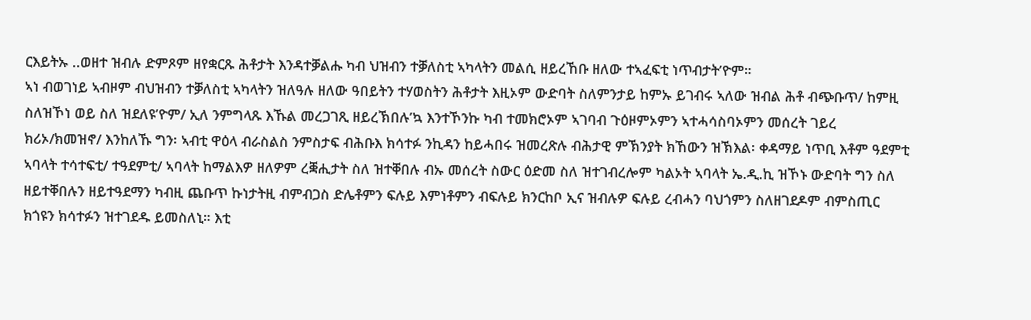ርእይትኡ ..ወዘተ ዝብሉ ድምጾም ዘየቋርጹ ሕቶታት እንዳተቓልሑ ካብ ህዝብን ተቓለስቲ ኣካላትን መልሲ ዘይረኸቡ ዘለው ተኣፈፍቲ ነጥብታት’ዮም።
ኣነ ብወገነይ ኣብዞም ብህዝብን ተቓለስቲ ኣካላትን ዝለዓሉ ዘለው ዓበይትን ተሃወስትን ሕቶታት እዚኦም ውድባት ስለምንታይ ከምኡ ይገብሩ ኣለው ዝብል ሕቶ ብጭቡጥ/ ከምዚ ስለዝኾነ ወይ ስለ ዝደለዩ’ዮም/ ኢለ ንምግላጹ እኹል መረጋገጺ ዘይረኽበሉ’ኳ እንተኾንኩ ካብ ተመክሮኦም ኣገባብ ጉዕዞምኦምን ኣተሓሳስባኦምን መሰረት ገይረ ክሪኦ/ክመዝኖ/ እንከለኹ ግን፡ ኣብቲ ዋዕላ ብራስልስ ንምስታፍ ብሕቡእ ክሳተፉ ንኪዳን ከይሓበሩ ዝመረጽሉ ብሕታዊ ምኽንያት ክኸውን ዝኽእል፡ ቀዳማይ ነጥቢ እቶም ዓደምቲ ኣባላት ተሳተፍቲ/ ተዓደምቲ/ ኣባላት ከማልእዎ ዘለዎም ረቛሒታት ስለ ዝተቐበሉ ብኡ መሰረት ስውር ዕድመ ስለ ዝተገብረሎም ካልኦት ኣባላት ኤ.ዲ.ኪ ዝኾኑ ውድባት ግን ስለ ዘይተቐበሉን ዘይተዓደማን ካብዚ ጨቡጥ ኩነታትዚ ብምብጋስ ድሌቶምን ፍሉይ እምነቶምን ብፍሉይ ክንርከቦ ኢና ዝብሉዎ ፍሉይ ረብሓን ባህጎምን ስለዘገደዶም ብምስጢር ክጎዩን ክሳተፉን ዝተገደዱ ይመስለኒ። እቲ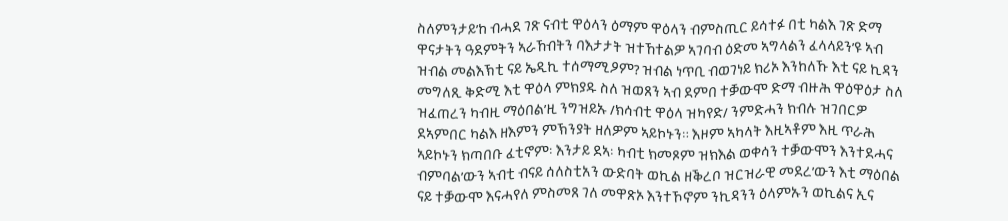ስለምንታይ’ከ ብሓደ ገጽ ናብቲ ዋዕላን ዕማም ዋዕላን ብምስጢር ይሳተፉ በቲ ካልእ ገጽ ድማ ዋናታትን ዓደምትን ኣራኸብትን ባእታታት ዝተኸተልዎ ኣገባብ ዕድመ ኣግላልን ፈላላይን’ዩ ኣብ ዝብል መልእኽቲ ናይ ኤዲኪ ተሰማሚዖም? ዝብል ነጥቢ ብወገነይ ክሪኦ እንከለኹ እቲ ናይ ኪዳን መግለጺ ቅድሚ እቲ ዋዕላ ምክያዱ ስለ ዝወጸን ኣብ ደምበ ተቓውሞ ድማ ብዙሕ ዋዕዋዕታ ስለ ዝፈጠረን ካብዚ ማዕበል’ዚ ንግዝይኡ /ክሳብቲ ዋዕላ ዝካየድ/ ንምድሓን ክብሉ ዝገበርዎ ደኣምበር ካልእ ዘእምን ምኽንያት ዘለዎም ኣይኮኑን። እዞም ኣካላት እዚኣቶም እዚ ጥራሕ ኣይኮኑን ክጣበቡ ፈቲኖም፡ እንታይ ደኣ፡ ካብቲ ክመጾም ዝክእል ወቀሳን ተቓውሞን እንተደሓና ብምባል’ውን ኣብቲ ብናይ ሰለስቲአን ውድባት ወኪል ዘቕረቦ ዝርዝራዊ መደረ’ውን እቲ ማዕበል ናይ ተቓውሞ እናሓየለ ምስመጸ ገለ መዋጽኦ እንተኾኖም ንኪዳንን ዕላምኡን ወኪልና ኢና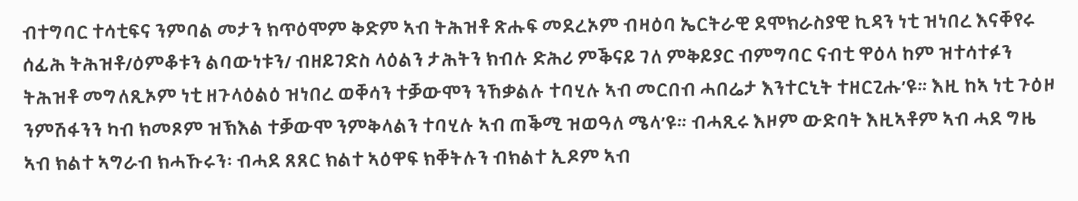ብተግባር ተሳቲፍና ንምባል መታን ክጥዕሞም ቅድም ኣብ ትሕዝቶ ጽሑፍ መደረኦም ብዛዕባ ኤርትራዊ ደሞክራስያዊ ኪዳን ነቲ ዝነበረ እናቐየሩ ሰፊሕ ትሕዝቶ/ዕምቆቱን ልባውነቱን/ ብዘይገድስ ላዕልን ታሕትን ክብሉ ድሕሪ ምቕናይ ገለ ምቅይያር ብምግባር ናብቲ ዋዕላ ከም ዝተሳተፉን ትሕዝቶ መግለጺኦም ነቲ ዘጉላዕልዕ ዝነበረ ወቐሳን ተቓውሞን ንኸቃልሉ ተባሂሉ ኣብ መርበብ ሓበሬታ እንተርኒት ተዘርጊሑ’ዩ። እዚ ከኣ ነቲ ጉዕዞ ንምሽፋንን ካብ ክመጾም ዝኽእል ተቓውሞ ንምቅላልን ተባሂሉ ኣብ ጠቕሚ ዝወዓለ ሜላ’ዩ። ብሓጺሩ እዞም ውድባት እዚኣቶም ኣብ ሓደ ግዜ ኣብ ክልተ ኣግራብ ክሓኹሩን፡ ብሓደ ጸጸር ክልተ ኣዕዋፍ ክቐትሉን ብክልተ ኢዶም ኣብ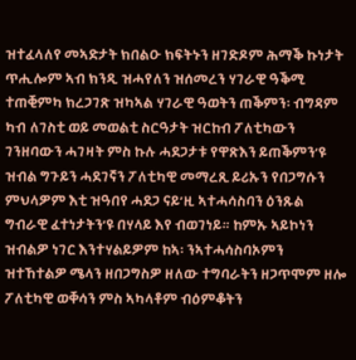ዝተፈላለየ መኣድታት ክበልዑ ክፍትኑን ዘገድዶም ሕማቕ ኩነታት ጥሒሎም ኣብ ክንዲ ዝሓየለን ዝሰመረን ሃገራዊ ዓቕሚ ተጠቒምካ ክረጋገጽ ዝካኣል ሃገራዊ ዓወትን ጠቕምን፡ ብግዳም ካብ ለገስቲ ወይ መወልቲ ስርዓታት ዝርከብ ፖለቲካውን ገንዘባውን ሓገዛት ምስ ኩሉ ሓደጋታቱ የዋጽእን ይጠቕምን’ዩ ዝብል ግጉይን ሓደገኛን ፖለቲካዊ መማረጺ ይሪኡን የበጋግሱን ምህላዎም እቲ ዝዓበየ ሓደጋ ናይ’ዚ ኣተሓሳስባን ዕንጹል ግብራዊ ፈተነታትን’ዩ በሃላይ እየ ብወገነይ። ከምኡ ኣይኮነን ዝብልዎ ነገር እንተሃልይዎም ከኣ፡ ንኣተሓሳስባኦምን ዝተኸተልዎ ሜላን ዘበጋግስዎ ዘለው ተግባራትን ዘጋጥሞም ዘሎ ፖለቲካዊ ወቐሳን ምስ ኣካላቶም ብዕምቆትን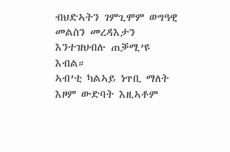ብህድኣትን ገምጊሞም ወግዓዊ መልስን መረዳእታን እንተዝህብሉ ጠቓሚ’ዩ እብል።
ኣብ’ቲ ካልኣይ ነጥቢ ማለት እዞም ውድባት እዚኣቶም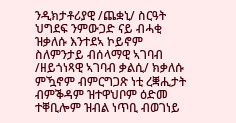ንዲክታቶሪያዊ /ጨቋኒ/ ስርዓት ህግደፍ ንምውጋድ ናይ ብሓቂ ዝቃለሱ እንተደኣ ኮይኖም ስለምንታይ ብሰላማዊ ኣገባብ /ዘይጎነጻዊ ኣገባብ ቃልሲ/ ክቃለሱ ምዃኖም ብምርግጋጽ ነቲ ረቛሒታት ብምቕዳም ዝተዋህቦም ዕድመ ተቐቢሎም ዝብል ነጥቢ ብወገነይ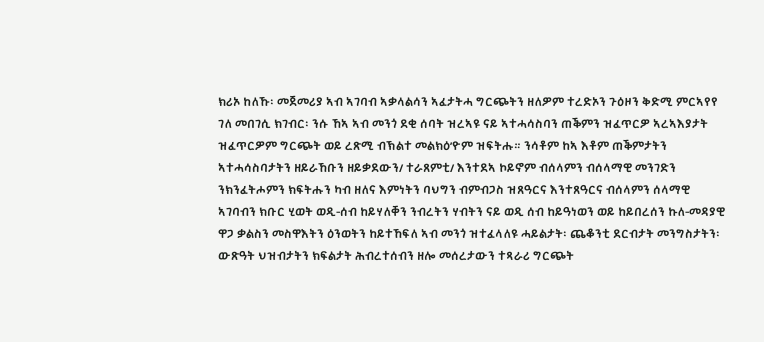ክሪኦ ከለኹ፡ መጀመሪያ ኣብ ኣገባብ ኣቃላልሳን ኣፈታትሓ ግርጭትን ዘለዎም ተረድኦን ጉዕዞን ቅድሚ ምርኣየየ ገለ መበገሲ ክገብር፡ ንሱ ኸኣ ኣብ መንጎ ደቂ ሰባት ዝረኣዩ ናይ ኣተሓሳስባን ጠቕምን ዝፈጥርዎ ኣረኣእያታት ዝፈጥርዎም ግርጭት ወይ ረጽሚ ብኽልተ መልክዕ’ዮም ዝፍትሑ። ንሳቶም ከኣ እቶም ጠቕምታትን ኣተሓሳስባታትን ዘይራኸቡን ዘይቃደውን/ ተራጸምቲ/ እንተደኣ ኮይኖም ብሰላምን ብሰላማዊ መንገድን ንክንፈትሖምን ክፍትሑን ካብ ዘለና እምነትን ባህግን ብምብጋስ ዝጸዓርና እንተጸዓርና ብሰላምን ሰላማዊ ኣገባብን ክቡር ሂወት ወዲ-ሰብ ከይሃለቐን ንብረትን ሃብትን ናይ ወዲ ሰብ ከይዓነወን ወይ ከይበረሰን ኩለ-መዳያዊ ዋጋ ቃልስን መስዋእትን ዕንወትን ከይተኸፍለ ኣብ መንጎ ዝተፈላለዩ ሓይልታት፡ ጨቆንቲ ደርብታት መንግስታትን፡ ውጽዓት ህዝብታትን ክፍልታት ሕብረተሰብን ዘሎ መሰረታውን ተጻራሪ ግርጭት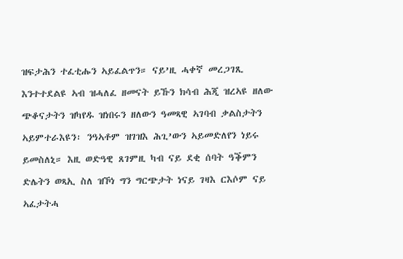ዝፍታሕን ተፈቲሑን ኣይፈልጥን። ናይ’ዚ ሓቀኛ መረጋገጺ እንተተደልዩ ኣብ ዝሓለፈ ዘመናት ይኹን ክሳብ ሕጂ ዝረኣዩ ዘለው ጭቆናታትን ዝካየዱ ዝነበሩን ዘለውን ዓመጻዊ ኣገባብ ቃልስታትን ኣይምተራእዩን፡ ንዓኣቶም ዝገዝእ ሕጊ’ውን ኣይመድለየን ነይሩ ይመስለኒ። እዚ ወድዓዊ ጸገምዚ ካብ ናይ ደቂ ሰባት ዓቕምን ድሌትን ወጻኢ ስለ ዝኾነ ግን ግርጭታት ነናይ ገዛእ ርእሶም ናይ ኣፈታትሓ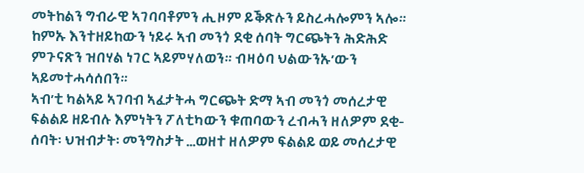መትከልን ግብራዊ ኣገባባቶምን ሒዞም ይቕጽሉን ይስረሓሎምን ኣሎ። ከምኡ እንተዘይከውን ነይሩ ኣብ መንጎ ደቂ ሰባት ግርጭትን ሕድሕድ ምጉናጽን ዝበሃል ነገር ኣይምሃለወን። ብዛዕባ ህልውንኡ’ውን ኣይመተሓሳሰበን።
ኣብ’ቲ ካልኣይ ኣገባብ ኣፈታትሓ ግርጭት ድማ ኣብ መንጎ መሰረታዊ ፍልልይ ዘይብሉ እምነትን ፖለቲካውን ቁጠባውን ረብሓን ዘለዎም ደቂ-ሰባት፡ ህዝብታት፡ መንግስታት …ወዘተ ዘለዎም ፍልልይ ወይ መሰረታዊ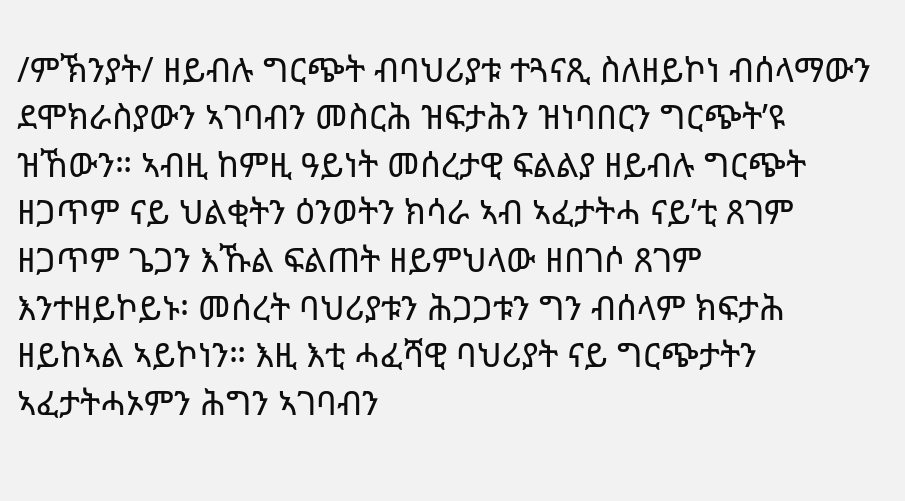/ምኽንያት/ ዘይብሉ ግርጭት ብባህሪያቱ ተጓናጺ ስለዘይኮነ ብሰላማውን ደሞክራስያውን ኣገባብን መስርሕ ዝፍታሕን ዝነባበርን ግርጭት’ዩ ዝኸውን። ኣብዚ ከምዚ ዓይነት መሰረታዊ ፍልልያ ዘይብሉ ግርጭት ዘጋጥም ናይ ህልቂትን ዕንወትን ክሳራ ኣብ ኣፈታትሓ ናይ’ቲ ጸገም ዘጋጥም ጌጋን እኹል ፍልጠት ዘይምህላው ዘበገሶ ጸገም እንተዘይኮይኑ፡ መሰረት ባህሪያቱን ሕጋጋቱን ግን ብሰላም ክፍታሕ ዘይከኣል ኣይኮነን። እዚ እቲ ሓፈሻዊ ባህሪያት ናይ ግርጭታትን ኣፈታትሓኦምን ሕግን ኣገባብን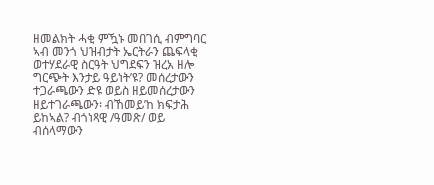ዘመልክት ሓቂ ምዃኑ መበገሲ ብምግባር ኣብ መንጎ ህዝብታት ኤርትራን ጨፍላቂ ወተሃደራዊ ስርዓት ህግደፍን ዝረአ ዘሎ ግርጭት እንታይ ዓይነት’ዩ? መሰረታውን ተጋራጫውን ድዩ ወይስ ዘይመሰረታውን ዘይተገራጫውን፡ ብኸመይ’ከ ክፍታሕ ይከኣል? ብጎነጻዊ /ዓመጽ/ ወይ ብሰላማውን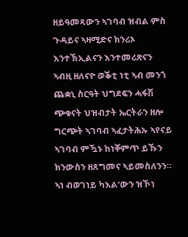ዘይዓመጻውን ኣገባብ ዝብል ምስ ጉዳይና ኣዛሚድና ክንሪኦ እንተኽኢልናን እንተመሪጽናን ኣብዚ ዘለናዮ ወቕቲ ነቲ ኣብ መንጎ ጨቋኒ ስርዓት ህግደፍን ሓፋሽ ጭቁናት ህዝብታት ኤርትራን ዘሎ ግርጭት ኣገባብ ኣፈታትሕኡ ኣየናይ ኣገባብ ምዃኑ ከነቐምጥ ይኹን ክንውስን ዘጸግመና ኣይመስለንን። ኣነ ብወገነይ ካእል’ውን ዝኾነ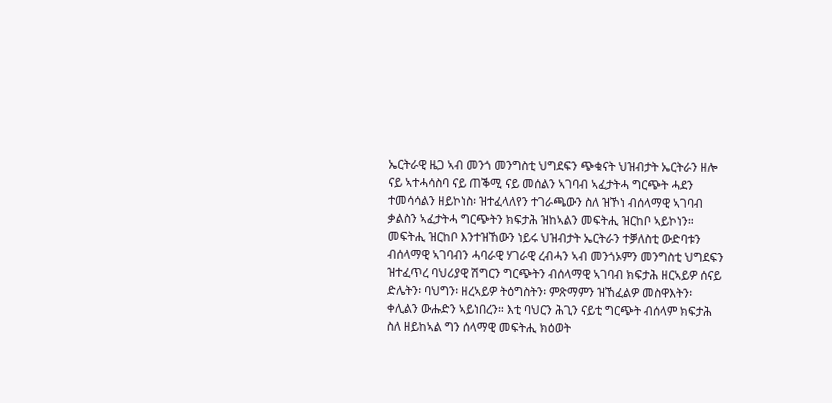ኤርትራዊ ዜጋ ኣብ መንጎ መንግስቲ ህግደፍን ጭቁናት ህዝብታት ኤርትራን ዘሎ ናይ ኣተሓሳስባ ናይ ጠቕሚ ናይ መሰልን ኣገባብ ኣፈታትሓ ግርጭት ሓደን ተመሳሳልን ዘይኮነስ፡ ዝተፈላለየን ተገራጫውን ስለ ዝኾነ ብሰላማዊ ኣገባብ ቃልስን ኣፈታትሓ ግርጭትን ክፍታሕ ዝከኣልን መፍትሒ ዝርከቦ ኣይኮነን።
መፍትሒ ዝርከቦ እንተዝኸውን ነይሩ ህዝብታት ኤርትራን ተቓለስቲ ውድባቱን ብሰላማዊ ኣገባብን ሓባራዊ ሃገራዊ ረብሓን ኣብ መንጎኦምን መንግስቲ ህግደፍን ዝተፈጥረ ባህሪያዊ ሽግርን ግርጭትን ብሰላማዊ ኣገባብ ክፍታሕ ዘርኣይዎ ሰናይ ድሌትን፡ ባህግን፡ ዘረኣይዎ ትዕግስትን፡ ምጽማምን ዝኸፈልዎ መስዋእትን፡ ቀሊልን ውሑድን ኣይነበረን። እቲ ባህርን ሕጊን ናይቲ ግርጭት ብሰላም ክፍታሕ ስለ ዘይከኣል ግን ሰላማዊ መፍትሒ ክዕወት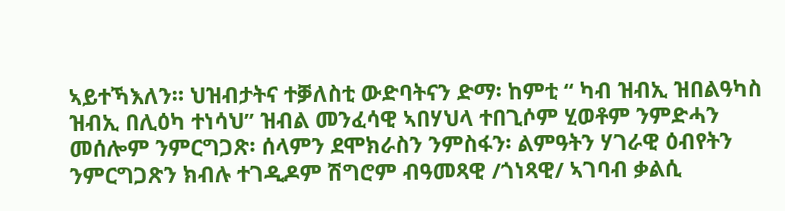ኣይተኻእለን። ህዝብታትና ተቓለስቲ ውድባትናን ድማ፡ ከምቲ “ ካብ ዝብኢ ዝበልዓካስ ዝብኢ በሊዕካ ተነሳህ” ዝብል መንፈሳዊ ኣበሃህላ ተበጊሶም ሂወቶም ንምድሓን መሰሎም ንምርግጋጽ፡ ሰላምን ደሞክራስን ንምስፋን፡ ልምዓትን ሃገራዊ ዕብየትን ንምርግጋጽን ክብሉ ተገዲዶም ሽግሮም ብዓመጻዊ /ጎነጻዊ/ ኣገባብ ቃልሲ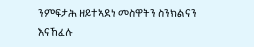ንምፍታሕ ዘይተኣደነ መስዋትን ስንክልናን እናኸፈሉ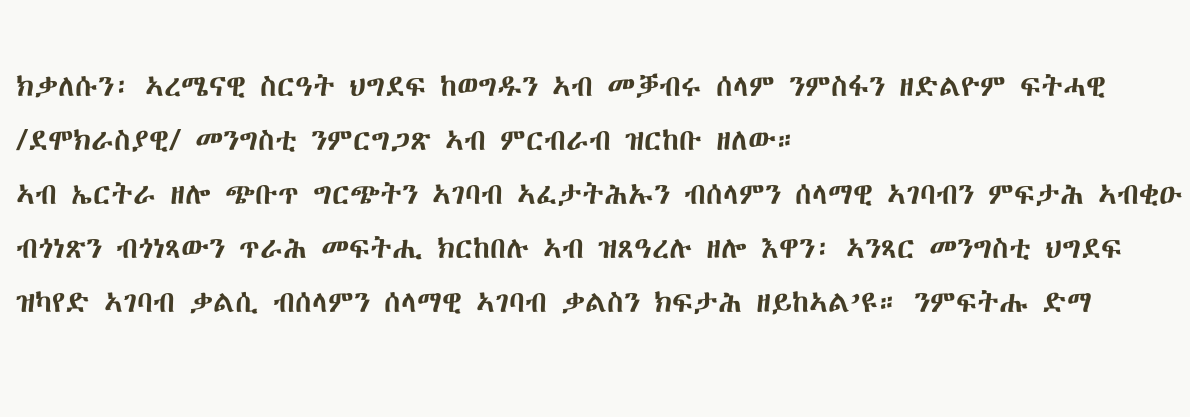ክቃለሱን፡ ኣረሜናዊ ስርዓት ህግደፍ ከወግዱን ኣብ መቓብሩ ሰላም ንምስፋን ዘድልዮም ፍትሓዊ /ደሞክራስያዊ/ መንግስቲ ንምርግጋጽ ኣብ ምርብራብ ዝርከቡ ዘለው።
ኣብ ኤርትራ ዘሎ ጭቡጥ ግርጭትን ኣገባብ ኣፈታትሕኡን ብሰላምን ሰላማዊ ኣገባብን ምፍታሕ ኣብቂዑ ብጎነጽን ብጎነጻውን ጥራሕ መፍትሒ ክርከበሉ ኣብ ዝጸዓረሉ ዘሎ እዋን፡ ኣንጻር መንግስቲ ህግደፍ ዝካየድ ኣገባብ ቃልሲ ብሰላምን ሰላማዊ ኣገባብ ቃልስን ክፍታሕ ዘይከኣል’ዩ። ንምፍትሑ ድማ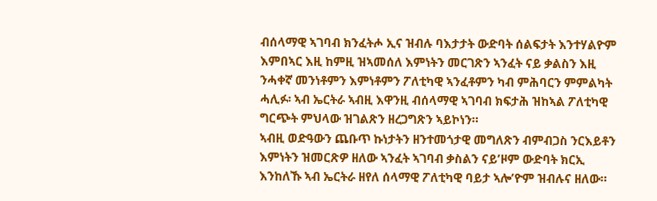ብሰላማዊ ኣገባብ ክንፈትሖ ኢና ዝብሉ ባእታታት ውድባት ሰልፍታት እንተሃልዮም እምበኣር እዚ ከምዚ ዝኣመሰለ እምነትን መርገጽን ኣንፈት ናይ ቃልስን እዚ ንሓቀኛ መንነቶምን እምነቶምን ፖለቲካዊ ኣንፈቶምን ካብ ምሕባርን ምምልካት ሓሊፉ፡ ኣብ ኤርትራ ኣብዚ እዋንዚ ብሰላማዊ ኣገባብ ክፍታሕ ዝከኣል ፖለቲካዊ ግርጭት ምህላው ዝገልጽን ዘረጋግጽን ኣይኮነን።
ኣብዚ ወድዓውን ጨቡጥ ኩነታትን ዘንተመጎታዊ መግለጽን ብምብጋስ ንርእይቶን እምነትን ዝመርጽዎ ዘለው ኣንፈት ኣገባብ ቃስልን ናይ’ዞም ውድባት ክርኢ እንከለኹ ኣብ ኤርትራ ዘየለ ሰላማዊ ፖለቲካዊ ባይታ ኣሎ’ዮም ዝብሉና ዘለው።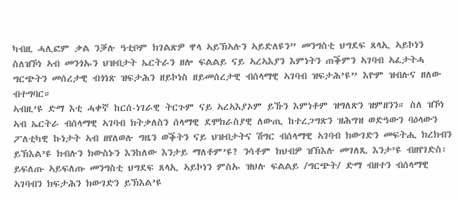ካብዚ ሓሊፎም ቃል ንቓሉ ዓቲቦም ክገልጽዎ ዋላ ኣይኽኣሉን ኣይድለዩን” መንግስቲ ህግደፍ ጸላኢ ኣይኮነን ስለዝኾነ ኣብ መንጎኡን ህዝብታት ኤርትራን ዘሎ ፍልልይ ናይ ኣረኣእያን እምነትን ጠቕምን ኣገባብ ኣፈታትሓ ግርጭትን መሰረታዊ ብጎነጽ ዝፍታሕን ዘይኮነስ ዘይመሰረታዊ ብሰላማዊ ኣገባብ ዝፍታሕ’ዩ” እዮም ዝብሉና ዘለው ብተግባር።
ኣብዚ’ዩ ድማ እቲ ሓቀኛ ከርሰ-ነገራዊ ትርጉም ናይ ኣረኣእያኦም ይኹን እምነቶም ዝግለጽን ዝምዘንን። ስለ ዝኾነ ኣብ ኤርትራ ብሰላማዊ ኣገባብ ክትቃለስን ሰላማዊ ደሞክራስያዊ ለውጢ ከተረጋግጽን ዝሕግዝ ወድዓውን ባዕላውን ፖለቲካዊ ኩነታት ኣብ ዘየለወሉ ግዜን ወቕትን ናይ ህዝብታትና ሽግር ብሰላማዊ ኣገባብ ክውገድን መፍትሒ ክረክብን ይኽእል’ዩ ክብሉን ክውስኑን እንከለው እንታይ ማለቶም’ዩ? ንሳቶም ክህብዎ ዝኽእሉ መገለጺ እንታ’ዩ ብዘየገድስ፡ ይፍለጡ ኣይፍለጡ መንግስቲ ህግደፍ ጸላኢ ኣይኮነን ምስኡ ዝህሉ ፍልልይ /ግርጭት/ ድማ ብዘተን ብሰላማዊ ኣገባብን ክፍታሕን ክውገድን ይኽእል’ዩ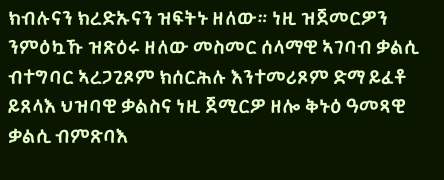ክብሉናን ክረድኡናን ዝፍትኑ ዘለው። ነዚ ዝጀመርዎን ንምዕኳኹ ዝጽዕሩ ዘለው መስመር ሰላማዊ ኣገባብ ቃልሲ ብተግባር ኣረጋጊጾም ክሰርሕሉ እንተመሪጾም ድማ ይፈቶ ይጸላእ ህዝባዊ ቃልስና ነዚ ጀሚርዎ ዘሎ ቅኑዕ ዓመጻዊ ቃልሲ ብምጽባእ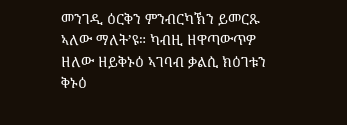መንገዲ ዕርቅን ምንብርካኽን ይመርጹ ኣለው ማለት’ዩ። ካብዚ ዘዋጣውጥዎ ዘለው ዘይቅኑዕ ኣገባብ ቃልሲ ክዕገቱን ቅኑዕ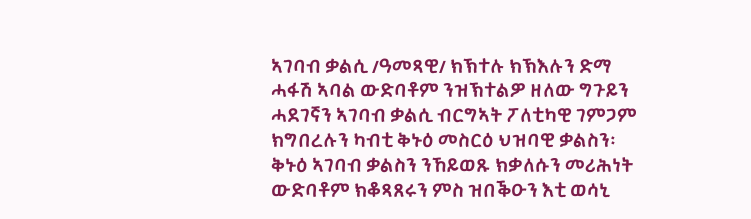ኣገባብ ቃልሲ /ዓመጻዊ/ ክኽተሉ ክኽእሉን ድማ ሓፋሽ ኣባል ውድባቶም ንዝኽተልዎ ዘለው ግጉይን ሓደገኛን ኣገባብ ቃልሲ ብርግኣት ፖለቲካዊ ገምጋም ክግበረሉን ካብቲ ቅኑዕ መስርዕ ህዝባዊ ቃልስን፡ ቅኑዕ ኣገባብ ቃልስን ንኸይወጹ ክቃለሱን መሪሕነት ውድባቶም ክቆጻጸሩን ምስ ዝበቕዑን እቲ ወሳኒ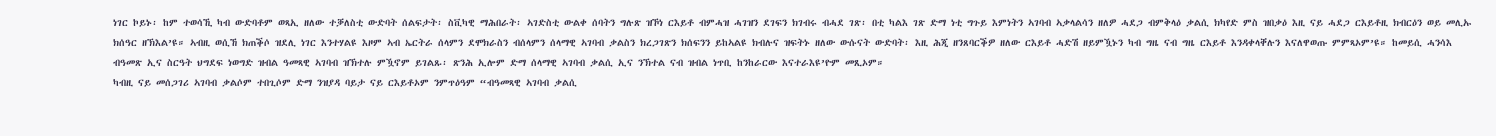ነገር ኮይኑ፡ ከም ተወሳኺ ካብ ውድባቶም ወጻኢ ዘለው ተቓለስቲ ውድባት ሰልፍታት፡ ስቪካዊ ማሕበራት፡ ኣገድስቲ ውልቀ ሰባትን ግሉጽ ዝኾነ ርእይቶ ብምሓዝ ሓገዝን ደገፍን ክገብሩ ብሓደ ገጽ፡ በቲ ካልእ ገጽ ድማ ነቲ ግጉይ እምነትን ኣገባብ ኣቃላልሳን ዘለዎ ሓደጋ ብምቅላዕ ቃልሲ ክካየድ ምስ ዝበቃዕ እዚ ናይ ሓደጋ ርእይቶዚ ክብርዕን ወይ መሊኡ ክሰዓር ዘኽእል’ዩ። ኣብዚ ወሲኸ ክጠቕሶ ዝደሊ ነገር እንተሃልዩ እዞም ኣብ ኤርትራ ሰላምን ደሞክራስን ብሰላምን ሰላማዊ ኣገባብ ቃልስን ክረጋገጽን ክሰፍንን ይከኣልዩ ክብሉና ዝፍትኑ ዘለው ውሱናት ውድባት፡ እዚ ሕጂ ዘንጸባርቕዎ ዘለው ርእይቶ ሓድሽ ዘይምዃኑን ካብ ግዜ ናብ ግዜ ርእይቶ እንዳቀላቐሉን እናለዋወጡ ምምጻኦም’ዩ። ከመይሲ ሓንሳእ ብዓመጽ ኢና ስርዓት ህግደፍ ነወግድ ዝብል ዓመጻዊ ኣገባብ ዝኽተሉ ምዃኖም ይገልጹ፡ ጽንሕ ኢሎም ድማ ሰላማዊ ኣገባብ ቃልሲ ኢና ንኽተል ናብ ዝብል ነጥቢ ከንከራርው እናተራእዩ’ዮም መጺኦም።
ካብዚ ናይ መሰጋገሪ ኣገባብ ቃልሶም ተበጊሶም ድማ ንዝያዳ ባይታ ናይ ርእይቶኦም ንምጥዕዓም “ብዓመጻዊ ኣገባብ ቃልሲ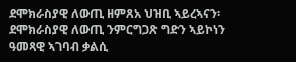ደሞክራስያዊ ለውጢ ዘምጸአ ህዝቢ ኣይረኣናን፡ ደሞክራስያዊ ለውጢ ንምርግጋጽ ግድን ኣይኮነን ዓመጻዊ ኣገባብ ቃልሲ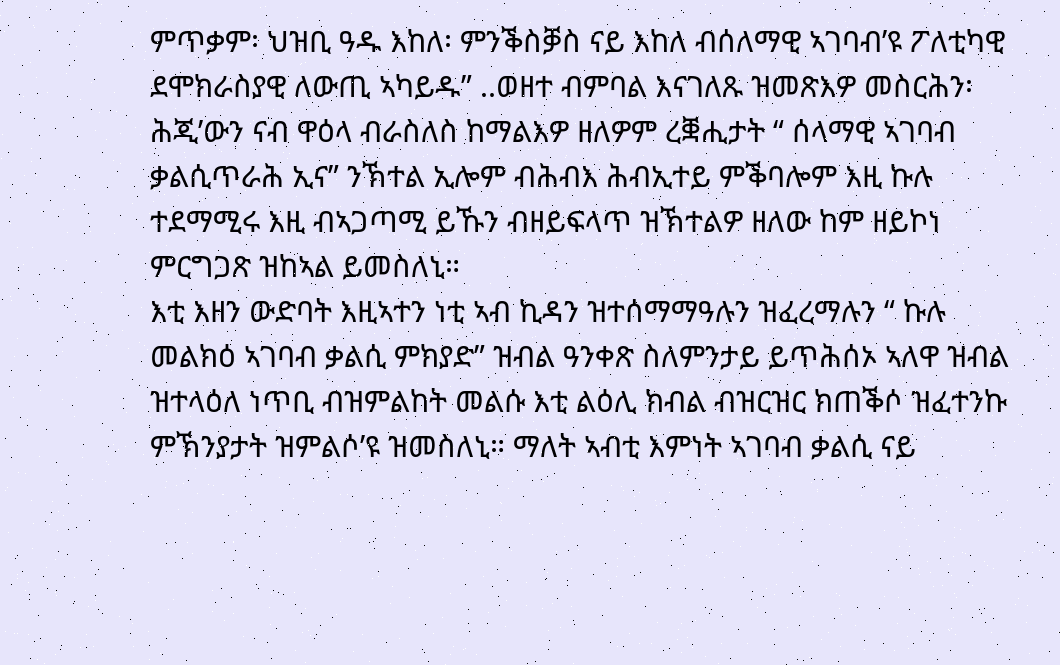ምጥቃም፡ ህዝቢ ዓዱ እከለ፡ ምንቕስቓስ ናይ እከለ ብሰለማዊ ኣገባብ’ዩ ፖለቲካዊ ደሞክራስያዊ ለውጢ ኣካይዱ” ..ወዘተ ብምባል እናገለጹ ዝመጽእዎ መስርሕን፡ ሕጂ’ውን ናብ ዋዕላ ብራስለስ ከማልእዎ ዘለዎም ረቛሒታት “ ሰላማዊ ኣገባብ ቃልሲጥራሕ ኢና” ንኽተል ኢሎም ብሕብእ ሕብኢተይ ምቕባሎም እዚ ኩሉ ተደማሚሩ እዚ ብኣጋጣሚ ይኹን ብዘይፍላጥ ዝኽተልዎ ዘለው ከም ዘይኮነ ምርግጋጽ ዝከኣል ይመስለኒ።
እቲ እዘን ውድባት እዚኣተን ነቲ ኣብ ኪዳን ዝተሰማማዓሉን ዝፈረማሉን “ ኩሉ መልክዕ ኣገባብ ቃልሲ ምክያድ” ዝብል ዓንቀጽ ስለምንታይ ይጥሕሰኦ ኣለዋ ዝብል ዝተላዕለ ነጥቢ ብዝምልከት መልሱ እቲ ልዕሊ ክብል ብዝርዝር ክጠቕሶ ዝፈተንኩ ምኽንያታት ዝምልሶ’ዩ ዝመስለኒ። ማለት ኣብቲ እምነት ኣገባብ ቃልሲ ናይ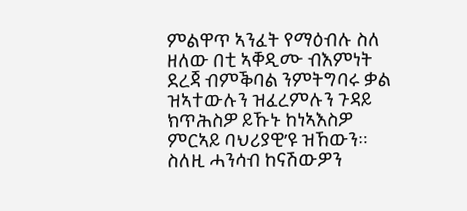ምልዋጥ ኣንፈት የማዕብሉ ስለ ዘለው በቲ ኣቐዲሙ ብእምነት ደረጃ ብምቕባል ንምትግባሩ ቃል ዝኣተውሉን ዝፈረምሉን ጉዳይ ክጥሕስዎ ይኹኑ ከነኣእስዎ ምርኣይ ባህሪያዊ’ዩ ዝኸውን። ስለዚ ሓንሳብ ከናሽውዎን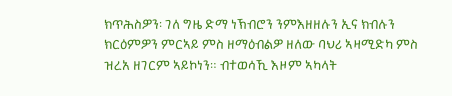ክጥሕስዎን፡ ገለ ግዜ ድማ ነኽብሮን ንምእዘዘሉን ኢና ክብሉን ክርዕምዎን ምርኣይ ምስ ዘማዕብልዎ ዘለው ባህሪ ኣዛሚድካ ምስ ዝረአ ዘገርም ኣይኮነን። ብተወሳኺ እዞም ኣካላት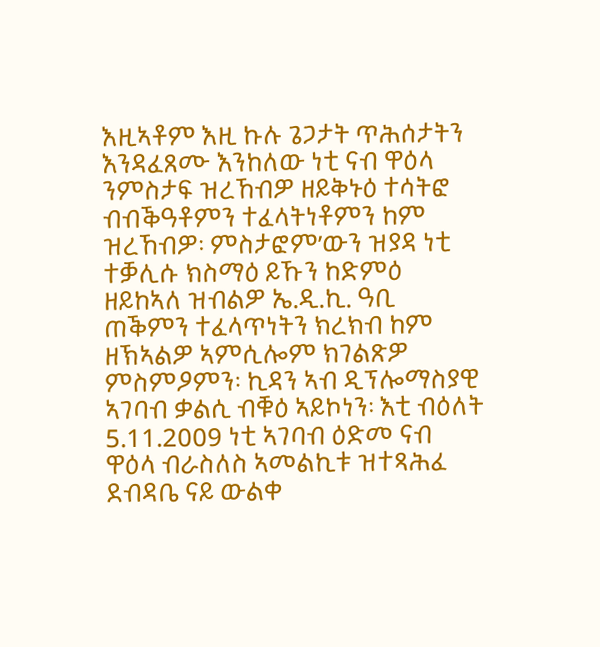እዚኣቶም እዚ ኩሉ ጌጋታት ጥሕሰታትን እንዳፈጸሙ እንከለው ነቲ ናብ ዋዕላ ንምስታፍ ዝረኸብዎ ዘይቅኑዕ ተሳትፎ ብብቕዓቶምን ተፈላትነቶምን ከም ዝረኸብዎ፡ ምስታፎም’ውን ዝያዳ ነቲ ተቓሊሱ ክስማዕ ይኹን ከድምዕ ዘይከኣለ ዝብልዎ ኤ.ዲ.ኪ. ዓቢ ጠቕምን ተፈላጥነትን ክረክብ ከም ዘኽኣልዎ ኣምሲሎም ክገልጽዎ ምስምዖምን፡ ኪዳን ኣብ ዲፕሎማስያዊ ኣገባብ ቃልሲ ብቑዕ ኣይኮነን፡ እቲ ብዕለት 5.11.2009 ነቲ ኣገባብ ዕድመ ናብ ዋዕላ ብራስለስ ኣመልኪቱ ዝተጻሕፈ ደብዳቤ ናይ ውልቀ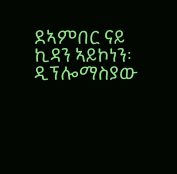ደኣምበር ናይ ኪዳን ኣይኮነን፡ ዲፕሎማስያው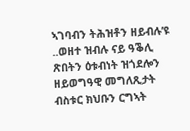ኣገባብን ትሕዝቶን ዘይብሉ’ዩ ..ወዘተ ዝብሉ ናይ ዓቕሊ ጽበትን ዕቱብነት ዝጎደሎን ዘይወግዓዊ መግለጺታት ብስቱር ክህቡን ርግኣት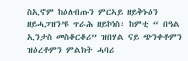ስኢኖም ከዕለብጡን ምርኣይ ዘይቅኑዕን ዘይሓጋዝን’ዩ ጥራሕ ዘይኮነስ፡ ከምቲ “ በዓል ኢንታስ መስቆርቆሪ” ዝበሃል ናይ ጭንቀቶምን ዝዕረቶምን ምልክት ሓባሪ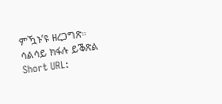ምዃኑ’ዩ ዘረጋግጽ።
ሳልሳይ ክፋሉ ይቕጽል
Short URL: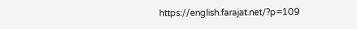https://english.farajat.net/?p=109